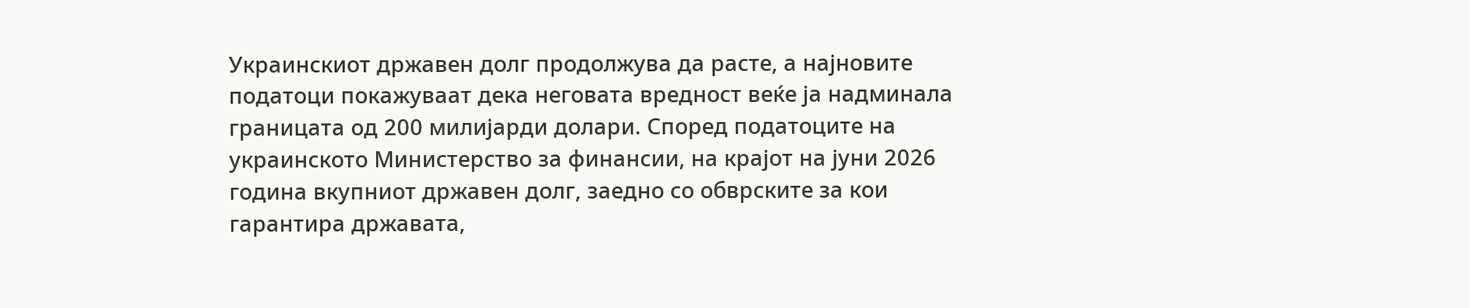Украинскиот државен долг продолжува да расте, а најновите податоци покажуваат дека неговата вредност веќе ја надминала границата од 200 милијарди долари. Според податоците на украинското Министерство за финансии, на крајот на јуни 2026 година вкупниот државен долг, заедно со обврските за кои гарантира државата,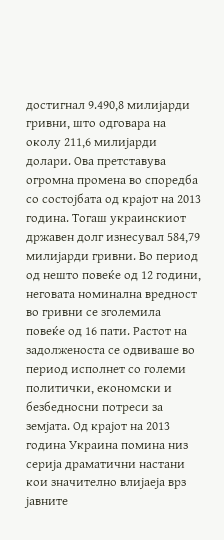достигнал 9.490,8 милијарди гривни, што одговара на околу 211,6 милијарди долари. Ова претставува огромна промена во споредба со состојбата од крајот на 2013 година. Тогаш украинскиот државен долг изнесувал 584,79 милијарди гривни. Во период од нешто повеќе од 12 години, неговата номинална вредност во гривни се зголемила повеќе од 16 пати. Растот на задолженоста се одвиваше во период исполнет со големи политички, економски и безбедносни потреси за земјата. Од крајот на 2013 година Украина помина низ серија драматични настани кои значително влијаеја врз јавните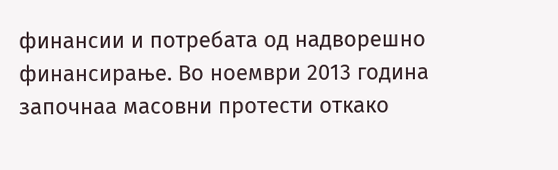финансии и потребата од надворешно финансирање. Во ноември 2013 година започнаа масовни протести откако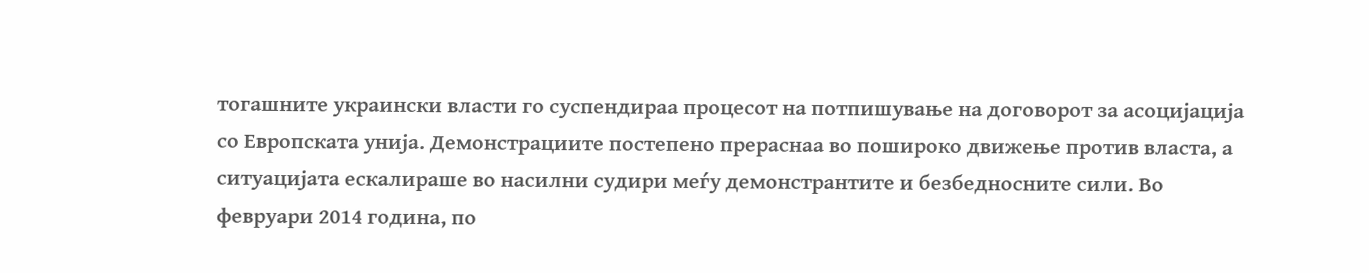тогашните украински власти го суспендираа процесот на потпишување на договорот за асоцијација со Европската унија. Демонстрациите постепено прераснаа во пошироко движење против власта, а ситуацијата ескалираше во насилни судири меѓу демонстрантите и безбедносните сили. Во февруари 2014 година, по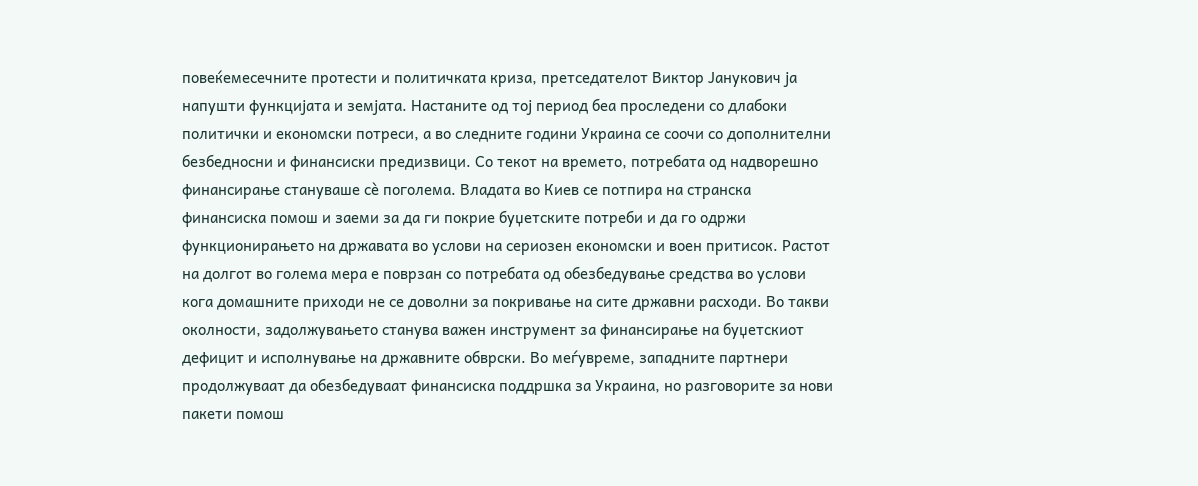повеќемесечните протести и политичката криза, претседателот Виктор Јанукович ја напушти функцијата и земјата. Настаните од тој период беа проследени со длабоки политички и економски потреси, а во следните години Украина се соочи со дополнителни безбедносни и финансиски предизвици. Со текот на времето, потребата од надворешно финансирање стануваше сè поголема. Владата во Киев се потпира на странска финансиска помош и заеми за да ги покрие буџетските потреби и да го одржи функционирањето на државата во услови на сериозен економски и воен притисок. Растот на долгот во голема мера е поврзан со потребата од обезбедување средства во услови кога домашните приходи не се доволни за покривање на сите државни расходи. Во такви околности, задолжувањето станува важен инструмент за финансирање на буџетскиот дефицит и исполнување на државните обврски. Во меѓувреме, западните партнери продолжуваат да обезбедуваат финансиска поддршка за Украина, но разговорите за нови пакети помош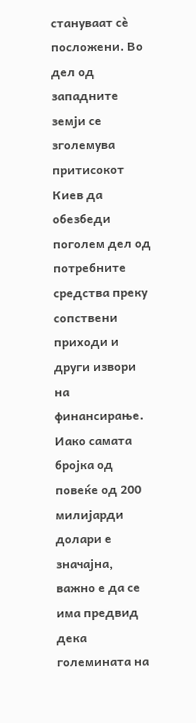стануваат сè посложени. Во дел од западните земји се зголемува притисокот Киев да обезбеди поголем дел од потребните средства преку сопствени приходи и други извори на финансирање. Иако самата бројка од повеќе од 200 милијарди долари е значајна, важно е да се има предвид дека големината на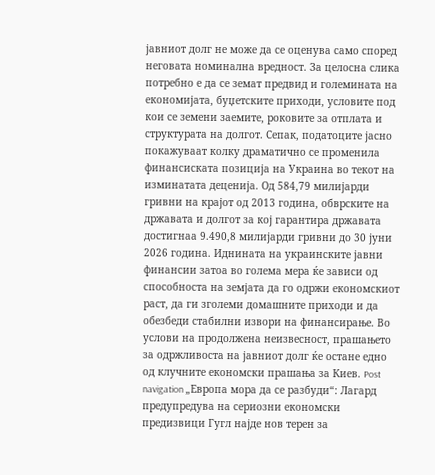јавниот долг не може да се оценува само според неговата номинална вредност. За целосна слика потребно е да се земат предвид и големината на економијата, буџетските приходи, условите под кои се земени заемите, роковите за отплата и структурата на долгот. Сепак, податоците јасно покажуваат колку драматично се променила финансиската позиција на Украина во текот на изминатата деценија. Од 584,79 милијарди гривни на крајот од 2013 година, обврските на државата и долгот за кој гарантира државата достигнаа 9.490,8 милијарди гривни до 30 јуни 2026 година. Иднината на украинските јавни финансии затоа во голема мера ќе зависи од способноста на земјата да го одржи економскиот раст, да ги зголеми домашните приходи и да обезбеди стабилни извори на финансирање. Во услови на продолжена неизвесност, прашањето за одржливоста на јавниот долг ќе остане едно од клучните економски прашања за Киев. Post navigation „Европа мора да се разбуди“: Лагард предупредува на сериозни економски предизвици Гугл најде нов терен за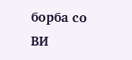борба со ВИ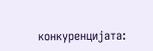конкуренцијата: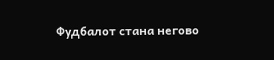Фудбалот стана негово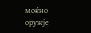моќно оружје